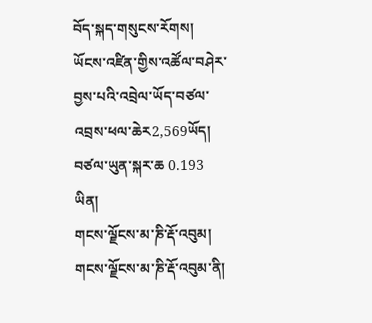བོད་སྐད་གསུངས་རོགས།
ཡོངས་འཛིན་གྱིས་འཚོལ་བཤེར་བྱས་པའི་འབྲེལ་ཡོད་བཙལ་འབྲས་ཕལ་ཆེར2,569ཡོད། བཙལ་ཡུན་སྐར་ཆ 0.193
ཡིན།
གངས་ལྗོངས་མ་ཎི་རྡོ་འབུམ།
གངས་ལྗོངས་མ་ཎི་རྡོ་འབུམ་ནི།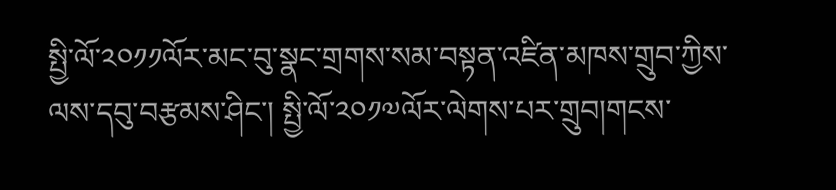སྤྱི་ལོ་༢༠༡༡ལོར་མང་བུ་སྣང་གྲགས་སམ་བསྟན་འཛིན་མཁས་གྲུབ་ཀྱིས་ལས་དབུ་བརྩམས་ཤིང་། སྤྱི་ལོ་༢༠༡༧ལོར་ལེགས་པར་གྲུབ།གངས་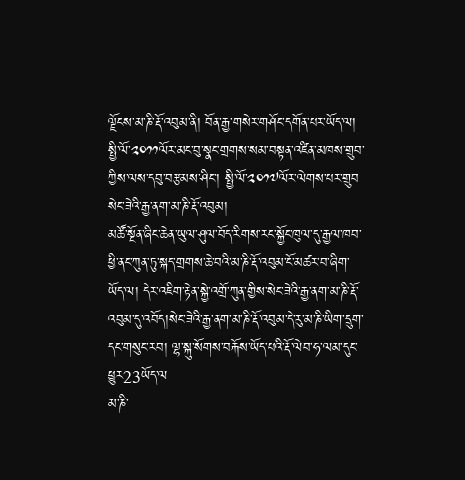ལྗོངས་མ་ཎི་རྡོ་འབུམ་ནི། བོན་རྒྱ་གསེར་གཤོང་དགོན་པར་ཡོད་ལ། སྤྱི་ལོ་༢༠༡༡ལོར་མང་བུ་སྣང་གྲགས་སམ་བསྟན་འཛིན་མཁས་གྲུབ་ཀྱིས་ལས་དབུ་བརྩམས་ཤིང་། སྤྱི་ལོ་༢༠༡༧ལོར་ལེགས་པར་གྲུབ
སེང་ཟེའི་རྒྱ་ནག་མ་ཎི་རྡོ་འབུམ།
མཚོ་སྔོན་ཞིང་ཆེན་ཡུལ་ཤུལ་བོད་རིགས་རང་སྐྱོང་ཁུལ་དུ་རྒྱལ་ཁབ་ཕྱི་ནང་ཀུན་ཏུ་སྐད་གྲགས་ཆེ་བའི་མ་ཎི་རྡོ་འབུམ་ངོ་མཚར་བ་ཞིག་ཡོད་ལ། དེར་འཇིག་རྟེན་སྐྱེ་འགྲོ་ཀུན་གྱིས་སེང་ཟེའི་རྒྱ་ནག་མ་ཎི་རྡོ་འབུམ་དུ་འབོད།སེང་ཟེའི་རྒྱ་ནག་མ་ཎི་རྡོ་འབུམ་དེ་རུ་མ་ཎི་ཡིག་དྲུག་དང་གསུང་རབ། ལྷ་སྐུ་སོགས་བརྐོས་ཡོད་པའི་རྡོ་ལེབ་ཧ་ལམ་དུང་ཕྱུར23ཡོད་ལ
མ་ཎི་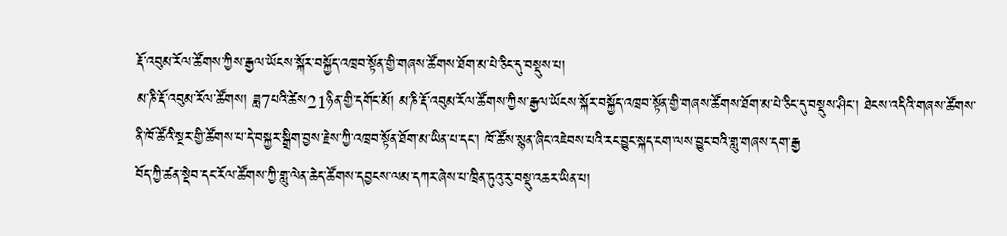རྡོ་འབུམ་རོལ་ཚོགས་ཀྱིས་རྒྱལ་ཡོངས་སྐོར་བསྐྱོད་འཁྲབ་སྟོན་གྱི་གཞས་ཚོགས་ཐོག་མ་པེ་ཅིང་དུ་བསྡུས་པ།
མ་ཎི་རྡོ་འབུམ་རོལ་ཚོགས། ཟླ7པའི་ཚེས21ཉིན་གྱི་དགོང་མོ། མ་ཎི་རྡོ་འབུམ་རོལ་ཚོགས་ཀྱིས་རྒྱལ་ཡོངས་སྐོར་བསྐྱོད་འཁྲབ་སྟོན་གྱི་གཞས་ཚོགས་ཐོག་མ་པེ་ཅིང་དུ་བསྡུས་ཤིང་། ཐེངས་འདིའི་གཞས་ཚོགས་ནི་ཁོ་ཚོའི་སྔར་གྱི་ཚོགས་པ་དེ་བསྐྱར་སྒྲིག་བྱས་རྗེས་ཀྱི་འཁྲབ་སྟོན་ཐོག་མ་ཡིན་པ་དང་། ཁོ་ཚོས་སྙན་ཞིང་འཇེབས་པའི་རང་བྱུང་སྐད་ངག་ལས་བྱུང་བའི་གླུ་གཞས་དག་རྒྱ
བོད་ཀྱི་ཚན་སྡེབ་དང་རོལ་ཚོགས་ཀྱི་གླུ་ལེན་ཆེད་ཚོགས་དབྱངས་ལམ་དཀར་ཞེས་པ་ཁྲིན་ཏུའུ་རུ་བསྡུ་འཆར་ཡིན་པ།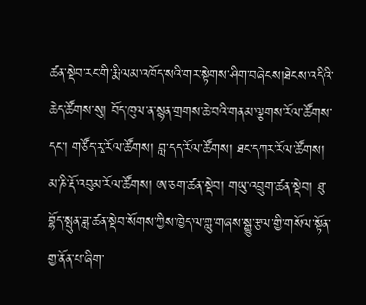ཚན་སྡེབ་རང་གི་རྨི་ལམ་འཁོད་སའི་གར་སྟེགས་ཤིག་བཞེངས།ཐེངས་འདིའི་ཆེད་ཚོགས་སུ། བོད་ཁུལ་ན་སྙན་གྲགས་ཆེ་བའི་གནམ་ལྕགས་རོལ་ཚོགས་དང་། གཙོད་རྭ་རོལ་ཚོགས། བླ་དད་རོལ་ཚོགས། ཐང་དཀར་རོལ་ཚོགས། མ་ཎི་རྡོ་འབུམ་རོལ་ཚོགས། ཨ་ཅག་ཚན་སྡེབ། གཡུ་འབྲུག་ཚན་སྡེབ། ཐུ་བྷོད་སྤུན་ཟླ་ཚན་སྡེབ་སོགས་ཀྱིས་ཁྱེད་ལ་གླུ་གཞས་སྒྱུ་རྩལ་གྱི་གསོལ་སྟོན་གྱ་ནོན་པ་ཞིག་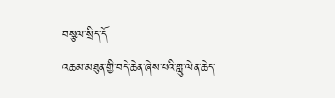བསྩལ་སྲིད་དོ
འཆམ་མཐུན་གྱི་བདེ་ཆེན་ཞེས་པའི་གླུ་ལེན་ཆེད་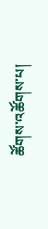ཚོགས་འཚོགས་པ།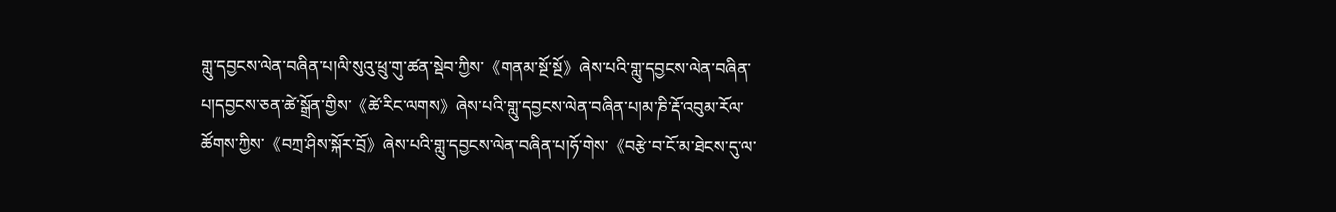གླུ་དབྱངས་ལེན་བཞིན་པ།ལི་སུའུ་ཕྲུ་གུ་ཚན་སྡེབ་ཀྱིས་《གནམ་སྔོ་སྔོ》ཞེས་པའི་གླུ་དབྱངས་ལེན་བཞིན་པ།དབྱངས་ཅན་ཚེ་སྒྲོན་གྱིས་《ཚེ་རིང་ལགས》ཞེས་པའི་གླུ་དབྱངས་ལེན་བཞིན་པ།མ་ཎི་རྡོ་འབུམ་རོལ་ཚོགས་ཀྱིས་《བཀྲ་ཤིས་སྐོར་བྲོ》ཞེས་པའི་གླུ་དབྱངས་ལེན་བཞིན་པ།ཧོ་གེས་《བརྩེ་བ་ངོ་མ་ཐེངས་དུ་ལ་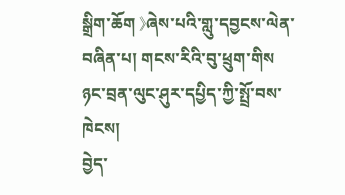སྒྲིག་ཆོག 》ཞེས་པའི་གླུ་དབྱངས་ལེན་བཞིན་པ། གངས་རིའི་བུ་ཕྲུག་གིས
ཉང་བྲན་ལུང་ཤུར་དཔྱིད་ཀྱི་སྤྲོ་བས་ཁེངས།
བྱེད་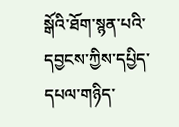སྒོའི་ཐོག་སྙན་པའི་དབྱངས་ཀྱིས་དཔྱིད་དཔལ་གཉིད་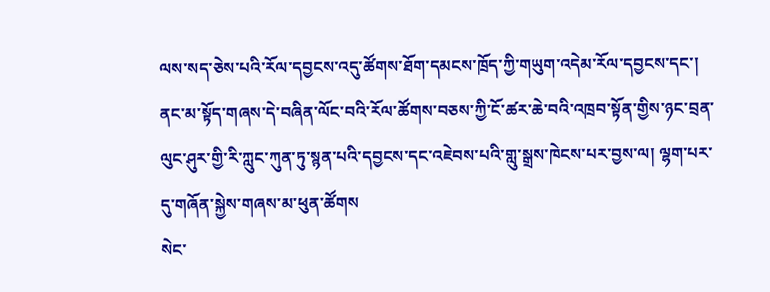ལས་སད་ཅེས་པའི་རོལ་དབྱངས་འདུ་ཚོགས་ཐོག་དམངས་ཁྲོད་ཀྱི་གཡུག་འདེམ་རོལ་དབྱངས་དང་། ནང་མ་སྟོད་གཞས་དེ་བཞིན་ལོང་བའི་རོལ་ཚོགས་བཅས་ཀྱི་ངོ་ཚར་ཆེ་བའི་འཁྲབ་སྟོན་གྱིས་ཉང་བྲན་ལུང་ཤུར་གྱི་རི་ཀླུང་ཀུན་ཏུ་སྙན་པའི་དབྱངས་དང་འཇེབས་པའི་གླུ་སྒྲས་ཁེངས་པར་བྱས་ལ། ལྷག་པར་དུ་གཞོན་སྐྱེས་གཞས་མ་ཕུན་ཚོགས
སེང་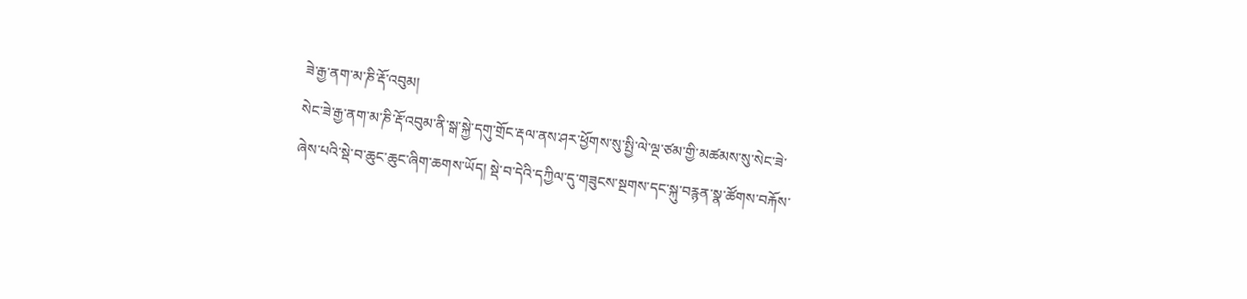ཟེ་རྒྱ་ནག་མ་ཎི་རྡོ་འབུམ།
སེང་ཟེ་རྒྱ་ནག་མ་ཎི་རྡོ་འབུམ་ནི་སྒ་སྐྱེ་དགུ་གྲོང་རྡལ་ནས་ཤར་ཕྱོགས་སུ་སྤྱི་ལེ་ལྔ་ཙམ་གྱི་མཚམས་སུ་སེང་ཟེ་ཞེས་པའི་སྡེ་བ་ཆུང་ཆུང་ཞིག་ཆགས་ཡོད། སྡེ་བ་དེའི་དཀྱིལ་དུ་གཟུངས་སྔགས་དང་སྐུ་བརྙན་སྣ་ཚོགས་བརྐོས་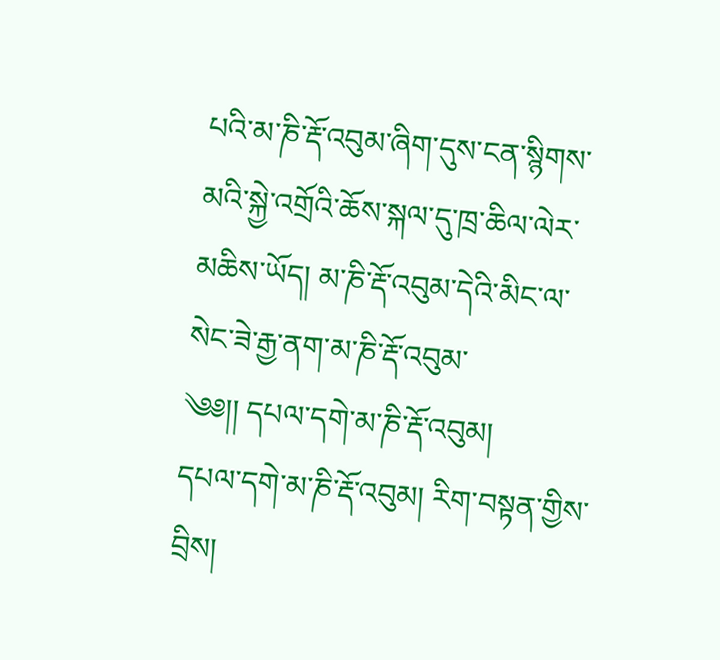པའི་མ་ཎི་རྡོ་འབུམ་ཞིག་དུས་ངན་སྙིགས་མའི་སྐྱེ་འགྲོའི་ཆོས་སྐལ་དུ་ཁྲ་ཆིལ་ལེར་མཆིས་ཡོད། མ་ཎི་རྡོ་འབུམ་དེའི་མིང་ལ་སེང་ཟེ་རྒྱ་ནག་མ་ཎི་རྡོ་འབུམ་
༄༅།། དཔལ་དགེ་མ་ཎི་རྡོ་འབུམ།
དཔལ་དགེ་མ་ཎི་རྡོ་འབུམ། རིག་བསྟན་གྱིས་བྲིས།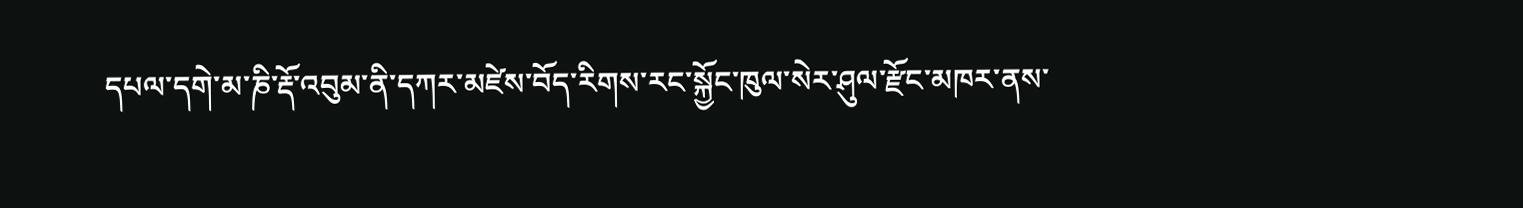དཔལ་དགེ་མ་ཎི་རྡོ་འབུམ་ནི་དཀར་མཛེས་བོད་རིགས་རང་སྐྱོང་ཁུལ་སེར་ཤུལ་རྫོང་མཁར་ནས་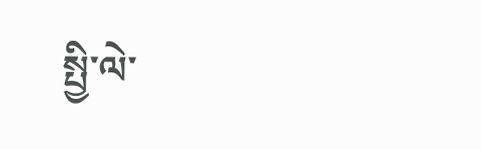སྤྱི་ལེ་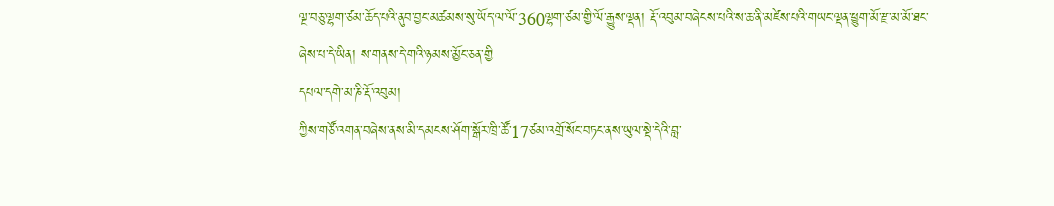ལྔ་བཅུ་ལྷག་ཙམ་ཆོད་པའི་ནུབ་བྱང་མཚམས་སུ་ཡོད་ལ་ལོ་360ལྷག་ཙམ་གྱི་ལོ་རྒྱུས་ལྡན། རྡོ་འབུམ་བཞེངས་པའི་ས་ཆ་ནི་མཛེས་པའི་གཡང་ལྡན་ཕྱུག་མོ་རྫ་མ་མོ་ཐང་ཞེས་པ་དེ་ཡིན། ས་གནས་དེ་གའི་ཉམས་མྱོང་ཅན་གྱི
དཔལ་དགེ་མ་ཎི་རྡོ་འབུམ།
ཀྱིས་གཙོ་འགན་བཞེས་ནས་མི་དམངས་ཤོག་སྒོར་ཁྲི་ཚོ་17ཙམ་འགྲོ་སོང་བཏང་ནས་ཡུལ་སྡེ་དེའི་བླ་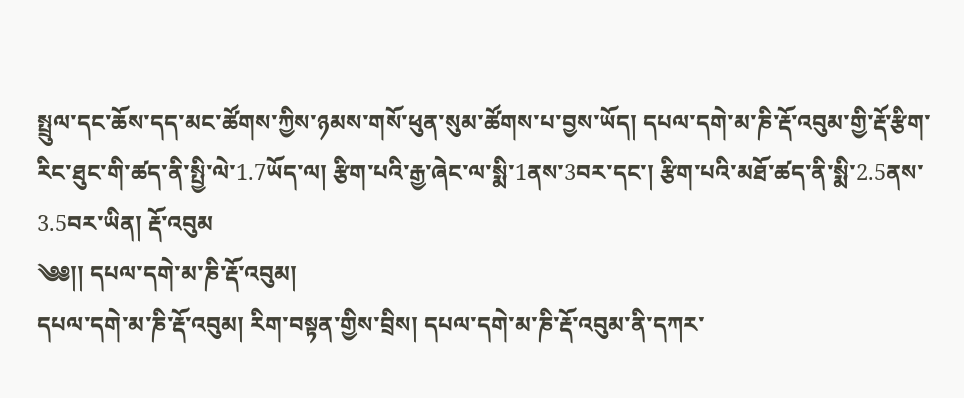སྤྲུལ་དང་ཆོས་དད་མང་ཚོགས་ཀྱིས་ཉམས་གསོ་ཕུན་སུམ་ཚོགས་པ་བྱས་ཡོད། དཔལ་དགེ་མ་ཎི་རྡོ་འབུམ་གྱི་རྡོ་རྩིག་རིང་ཐུང་གི་ཚད་ནི་སྤྱི་ལེ་1.7ཡོད་ལ། རྩིག་པའི་རྒྱ་ཞེང་ལ་སྨི་1ནས་3བར་དང་། རྩིག་པའི་མཐོ་ཚད་ནི་སྨི་2.5ནས་3.5བར་ཡིན། རྡོ་འབུམ
༄༅།། དཔལ་དགེ་མ་ཎི་རྡོ་འབུམ།
དཔལ་དགེ་མ་ཎི་རྡོ་འབུམ། རིག་བསྟན་གྱིས་བྲིས། དཔལ་དགེ་མ་ཎི་རྡོ་འབུམ་ནི་དཀར་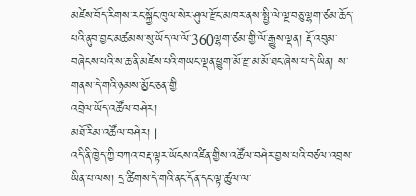མཛེས་བོད་རིགས་རང་སྐྱོང་ཁུལ་སེར་ཤུལ་རྫོང་མཁར་ནས་སྤྱི་ལེ་ལྔ་བཅུ་ལྷག་ཙམ་ཆོད་པའི་ནུབ་བྱང་མཚམས་སུ་ཡོད་ལ་ལོ་360ལྷག་ཙམ་གྱི་ལོ་རྒྱུས་ལྡན། རྡོ་འབུམ་བཞེངས་པའི་ས་ཆ་ནི་མཛེས་པའི་གཡང་ལྡན་ཕྱུག་མོ་རྫ་མ་མོ་ཐང་ཞེས་པ་དེ་ཡིན། ས་གནས་དེ་གའི་ཉམས་མྱོང་ཅན་གྱི
འབྲེལ་ཡོད་འཚོལ་བཤེར།
མཐོ་རིམ་འཚོལ་བཤེར། |
འདི་ནི་ཁྱེད་ཀྱི་བཀའ་བརྡ་ལྟར་ཡོངས་འཛིན་གྱིས་འཚོལ་བཤེར་བྱས་པའི་བཙལ་འབྲས་ཡིན་པ་ལས། དྲ་ཚིགས་དེ་གའི་ནང་དོན་དང་ལྟ་ཚུལ་ལ་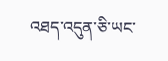འཐད་འདུན་ཅི་ཡང་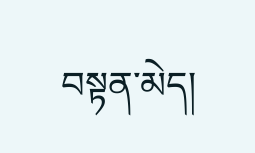བསྟན་མེད།